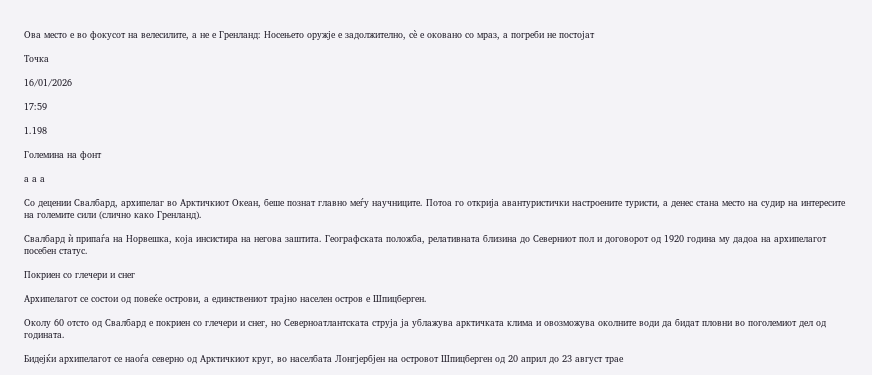Ова место е во фокусот на велесилите, а не е Гренланд: Носењето оружје е задолжително, сè е оковано со мраз, а погреби не постојат

Точка

16/01/2026

17:59

1.198

Големина на фонт

а а а

Со децении Свалбард, архипелаг во Арктичкиот Океан, беше познат главно меѓу научниците. Потоа го открија авантуристички настроените туристи, а денес стана место на судир на интересите на големите сили (слично како Гренланд).

Свалбард ѝ припаѓа на Норвешка, која инсистира на негова заштита. Географската положба, релативната близина до Северниот пол и договорот од 1920 година му дадоа на архипелагот посебен статус.

Покриен со глечери и снег

Архипелагот се состои од повеќе острови, а единствениот трајно населен остров е Шпицберген.

Околу 60 отсто од Свалбард е покриен со глечери и снег, но Северноатлантската струја ја ублажува арктичката клима и овозможува околните води да бидат пловни во поголемиот дел од годината.

Бидејќи архипелагот се наоѓа северно од Арктичкиот круг, во населбата Лонгјербјен на островот Шпицберген од 20 април до 23 август трае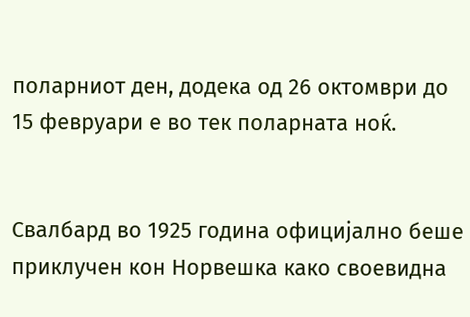поларниот ден, додека од 26 октомври до 15 февруари е во тек поларната ноќ.


Свалбард во 1925 година официјално беше приклучен кон Норвешка како своевидна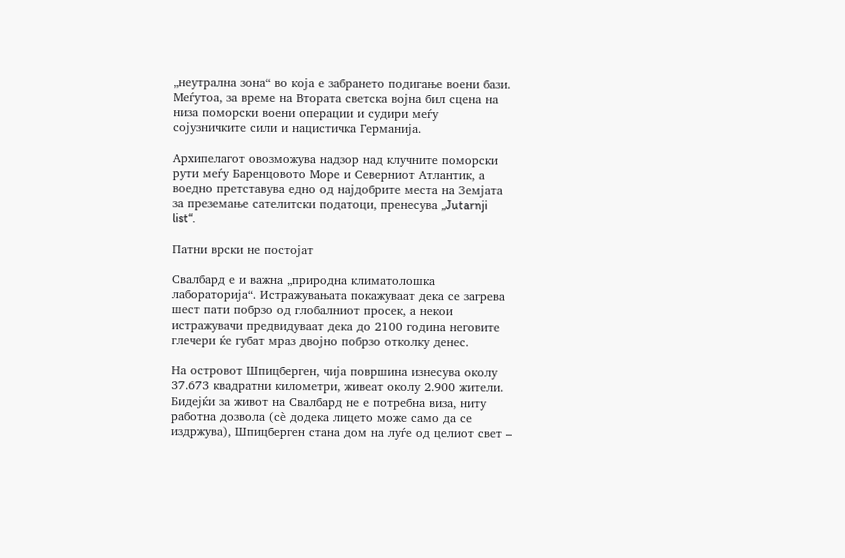„неутрална зона“ во која е забрането подигање воени бази. Меѓутоа, за време на Втората светска војна бил сцена на низа поморски воени операции и судири меѓу сојузничките сили и нацистичка Германија.

Архипелагот овозможува надзор над клучните поморски рути меѓу Баренцовото Море и Северниот Атлантик, а воедно претставува едно од најдобрите места на Земјата за преземање сателитски податоци, пренесува „Jutarnji list“.

Патни врски не постојат

Свалбард е и важна „природна климатолошка лабораторија“. Истражувањата покажуваат дека се загрева шест пати побрзо од глобалниот просек, а некои истражувачи предвидуваат дека до 2100 година неговите глечери ќе губат мраз двојно побрзо отколку денес.

На островот Шпицберген, чија површина изнесува околу 37.673 квадратни километри, живеат околу 2.900 жители. Бидејќи за живот на Свалбард не е потребна виза, ниту работна дозвола (сè додека лицето може само да се издржува), Шпицберген стана дом на луѓе од целиот свет –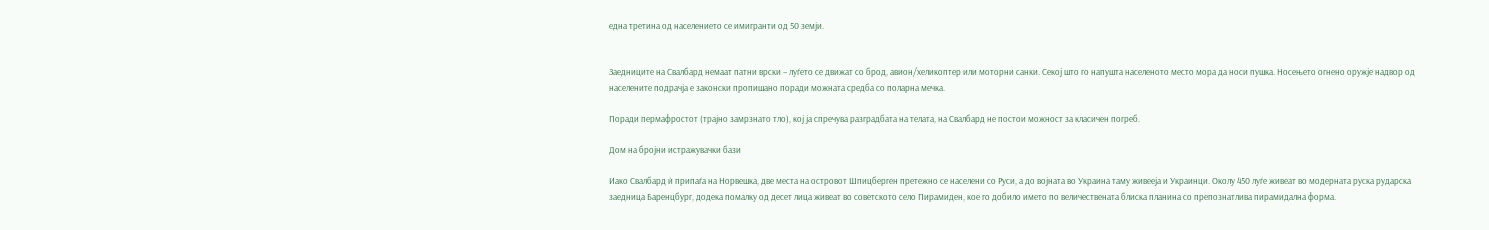една третина од населението се имигранти од 50 земји.


Заедниците на Свалбард немаат патни врски – луѓето се движат со брод, авион/хеликоптер или моторни санки. Секој што го напушта населеното место мора да носи пушка. Носењето огнено оружје надвор од населените подрачја е законски пропишано поради можната средба со поларна мечка.

Поради пермафростот (трајно замрзнато тло), кој ја спречува разградбата на телата, на Свалбард не постои можност за класичен погреб.

Дом на бројни истражувачки бази

Иако Свалбард ѝ припаѓа на Норвешка, две места на островот Шпицберген претежно се населени со Руси, а до војната во Украина таму живееја и Украинци. Околу 450 луѓе живеат во модерната руска рударска заедница Баренцбург, додека помалку од десет лица живеат во советското село Пирамиден, кое го добило името по величествената блиска планина со препознатлива пирамидална форма.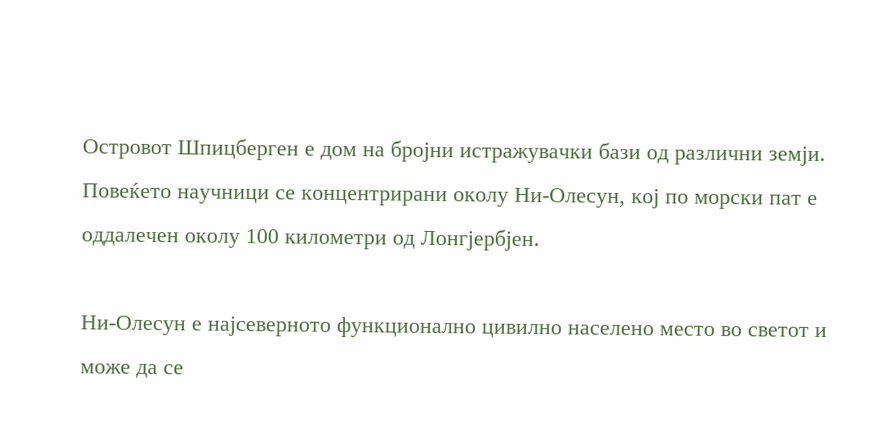Островот Шпицберген е дом на бројни истражувачки бази од различни земји. Повеќето научници се концентрирани околу Ни-Олесун, кој по морски пат е оддалечен околу 100 километри од Лонгјербјен.

Ни-Олесун е најсеверното функционално цивилно населено место во светот и може да се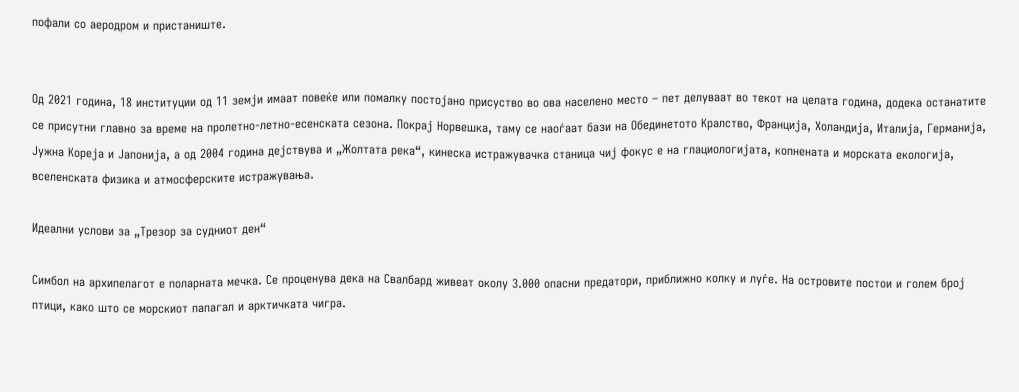пофали со аеродром и пристаниште.


Од 2021 година, 18 институции од 11 земји имаат повеќе или помалку постојано присуство во ова населено место – пет делуваат во текот на целата година, додека останатите се присутни главно за време на пролетно-летно-есенската сезона. Покрај Норвешка, таму се наоѓаат бази на Обединетото Кралство, Франција, Холандија, Италија, Германија, Јужна Кореја и Јапонија, а од 2004 година дејствува и „Жолтата река“, кинеска истражувачка станица чиј фокус е на глациологијата, копнената и морската екологија, вселенската физика и атмосферските истражувања.

Идеални услови за „Трезор за судниот ден“

Симбол на архипелагот е поларната мечка. Се проценува дека на Свалбард живеат околу 3.000 опасни предатори, приближно колку и луѓе. На островите постои и голем број птици, како што се морскиот папагал и арктичката чигра.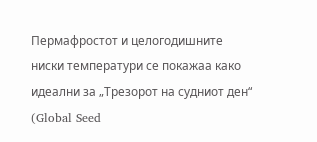Пермафростот и целогодишните ниски температури се покажаа како идеални за „Трезорот на судниот ден“ (Global Seed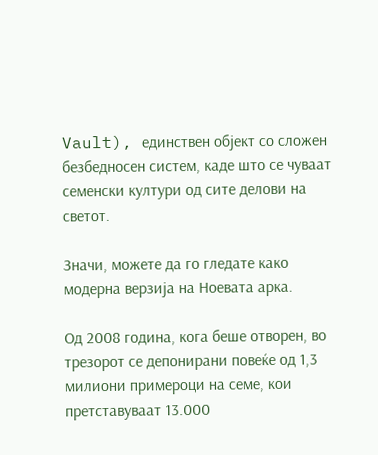Vault), единствен објект со сложен безбедносен систем, каде што се чуваат семенски култури од сите делови на светот.

Значи, можете да го гледате како модерна верзија на Ноевата арка.

Од 2008 година, кога беше отворен, во трезорот се депонирани повеќе од 1,3 милиони примероци на семе, кои претставуваат 13.000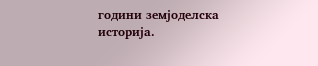години земјоделска историја.